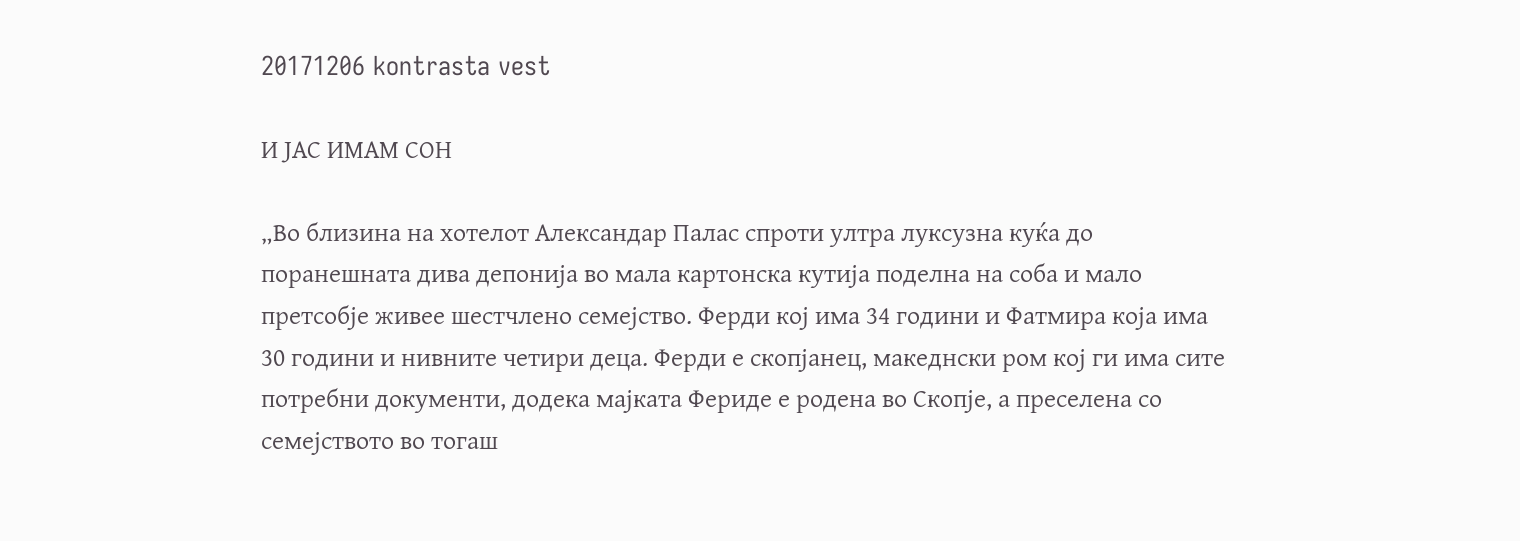20171206 kontrasta vest

И ЈАС ИМАМ СОН

„Во близина на хотелот Александар Палас спроти ултра луксузна куќа до поранешната дива депонија во мала картонска кутија поделна на соба и мало претсобје живее шестчлено семејство. Ферди кој има 34 години и Фатмира која има 30 години и нивните четири деца. Ферди е скопјанец, македнски ром кој ги има сите потребни документи, додека мајката Фериде е родена во Скопје, а преселена со семејството во тогаш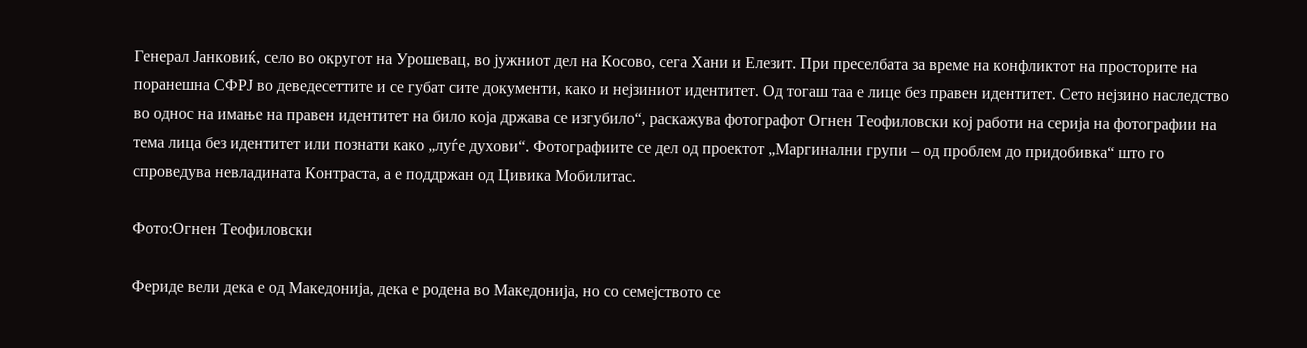Генерал Јанковиќ, село во округот на Урошевац, во јужниот дел на Косово, сега Хани и Елезит. При преселбата за време на конфликтот на просторите на поранешна СФРЈ во деведесеттите и се губат сите документи, како и нејзиниот идентитет. Од тогаш таа е лице без правен идентитет. Сето нејзино наследство во однос на имање на правен идентитет на било која држава се изгубило“, раскажува фотографот Огнен Теофиловски кој работи на серија на фотографии на тема лица без идентитет или познати како „луѓе духови“. Фотографиите се дел од проектот „Маргинални групи – од проблем до придобивка“ што го спроведува невладината Контраста, а е поддржан од Цивика Мобилитас.

Фото:Огнен Теофиловски

Фериде вели дека е од Македонија, дека е родена во Македонија, но со семејството се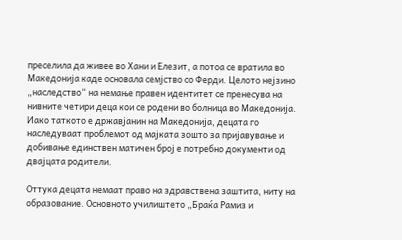преселила да живее во Хани и Елезит, а потоа се вратила во Македонија каде основала семјство со Ферди. Целото нејзино „наследство“ на немање правен идентитет се пренесува на нивните четири деца кои се родени во болница во Македонија. Иако таткото е државјанин на Македонија, децата го наследуваат проблемот од мајката зошто за пријавување и добивање единствен матичен број е потребно документи од двајцата родители.

Оттука децата немаат право на здравствена заштита, ниту на образование. Основното училиштето „Браќа Рамиз и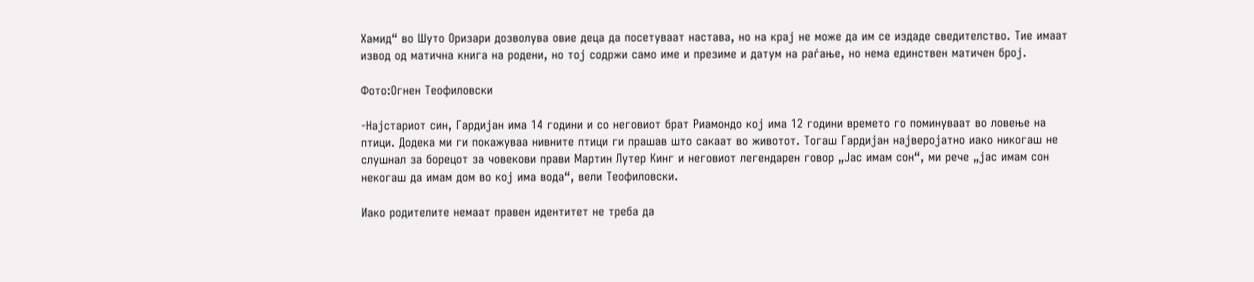Хамид“ во Шуто Оризари дозволува овие деца да посетуваат настава, но на крај не може да им се издаде сведителство. Тие имаат извод од матична книга на родени, но тој содржи само име и презиме и датум на раѓање, но нема единствен матичен број.

Фото:Огнен Теофиловски

-Најстариот син, Гардијан има 14 години и со неговиот брат Риамондо кој има 12 години времето го поминуваат во ловење на птици. Додека ми ги покажуваа нивните птици ги прашав што сакаат во животот. Тогаш Гардијан најверојатно иако никогаш не слушнал за борецот за човекови прави Мартин Лутер Кинг и неговиот легендарен говор „Јас имам сон“, ми рече „јас имам сон некогаш да имам дом во кој има вода“, вели Теофиловски.

Иако родителите немаат правен идентитет не треба да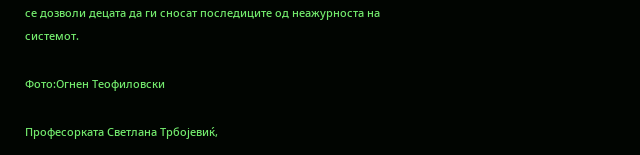се дозволи децата да ги сносат последиците од неажурноста на системот.

Фото:Огнен Теофиловски

Професорката Светлана Трбојевиќ,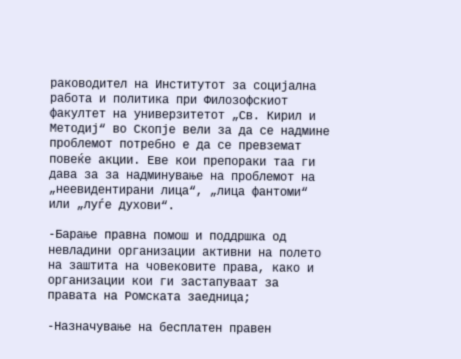раководител на Институтот за социјална работа и политика при Филозофскиот факултет на универзитетот „Св. Кирил и Методиј“ во Скопје вели за да се надмине проблемот потребно е да се превземат повеќе акции. Еве кои препораки таа ги дава за за надминување на проблемот на  „неевидентирани лица“, „лица фантоми“ или „луѓе духови“.

-Барање правна помош и поддршка од невладини организации активни на полето на заштита на човековите права, како и организации кои ги застапуваат за правата на Ромската заедница;

-Назначување на бесплатен правен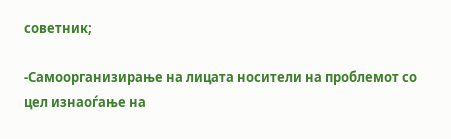советник;

-Самоорганизирање на лицата носители на проблемот со цел изнаоѓање на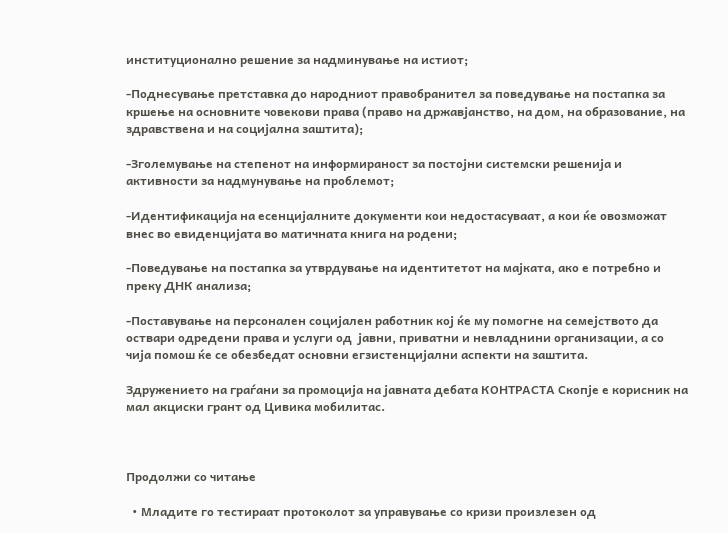институционално решение за надминување на истиот;

-Поднесување претставка до народниот правобранител за поведување на постапка за кршење на основните човекови права (право на државјанство, на дом, на образование, на здравствена и на социјална заштита);

-Зголемување на степенот на информираност за постојни системски решенија и активности за надмунување на проблемот;

-Идентификација на есенцијалните документи кои недостасуваат, а кои ќе овозможат внес во евиденцијата во матичната книга на родени;

-Поведување на постапка за утврдување на идентитетот на мајката, ако е потребно и преку ДНК анализа;

-Поставување на персонален социјален работник кој ќе му помогне на семејството да оствари одредени права и услуги од  јавни, приватни и невладнини организации, а со чија помош ќе се обезбедат основни егзистенцијални аспекти на заштита.

Здружението на граѓани за промоција на јавната дебата КОНТРАСТА Скопје е корисник на мал акциски грант од Цивика мобилитас.



Продолжи со читање

  • Младите го тестираат протоколот за управување со кризи произлезен од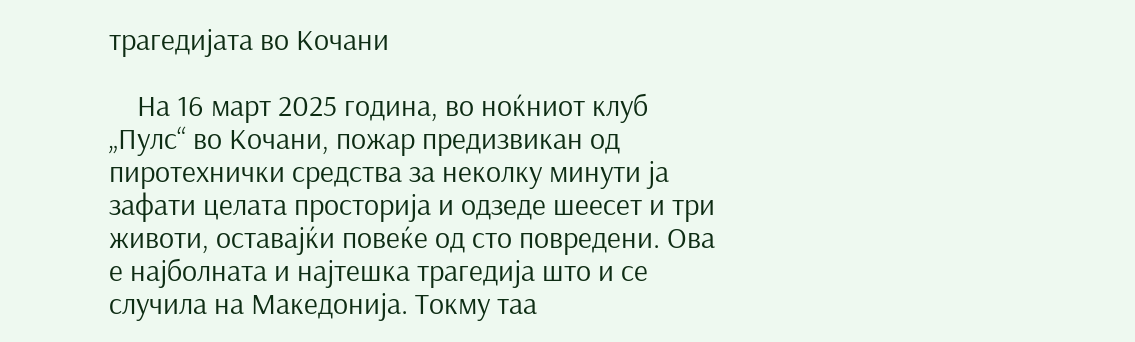трагедијата во Кочани

    На 16 март 2025 година, во ноќниот клуб „Пулс“ во Кочани, пожар предизвикан од пиротехнички средства за неколку минути ја зафати целата просторија и одзеде шеесет и три животи, оставајќи повеќе од сто повредени. Ова е најболната и најтешка трагедија што и се случила на Македонија. Токму таа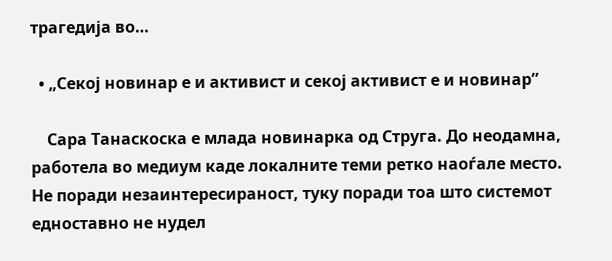трагедија во…

  • „Секој новинар е и активист и секој активист е и новинар”

    Сара Танаскоска е млада новинарка од Струга. До неодамна, работела во медиум каде локалните теми ретко наоѓале место. Не поради незаинтересираност, туку поради тоа што системот едноставно не нудел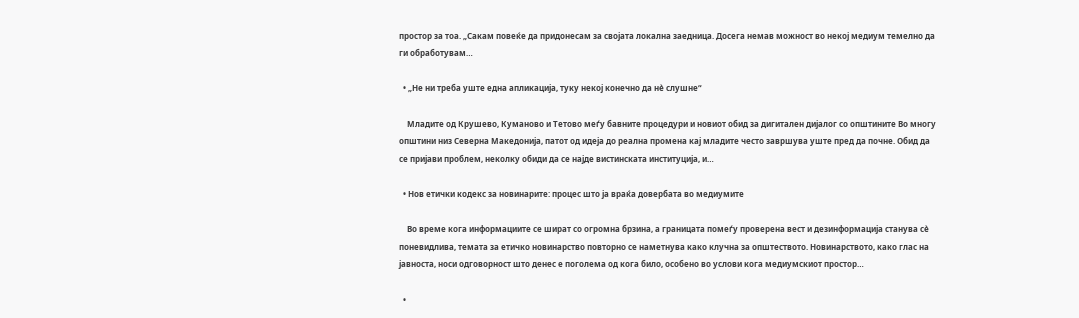простор за тоа. „Сакам повеќе да придонесам за својата локална заедница. Досега немав можност во некој медиум темелно да ги обработувам…

  • „Не ни треба уште една апликација, туку некој конечно да нè слушне“

    Младите од Крушево, Куманово и Тетово меѓу бавните процедури и новиот обид за дигитален дијалог со општините Во многу општини низ Северна Македонија, патот од идеја до реална промена кај младите често завршува уште пред да почне. Обид да се пријави проблем, неколку обиди да се најде вистинската институција, и…

  • Нов етички кодекс за новинарите: процес што ја враќа довербата во медиумите

    Во време кога информациите се шират со огромна брзина, а границата помеѓу проверена вест и дезинформација станува сè поневидлива, темата за етичко новинарство повторно се наметнува како клучна за општеството. Новинарството, како глас на јавноста, носи одговорност што денес е поголема од кога било, особено во услови кога медиумскиот простор…

  •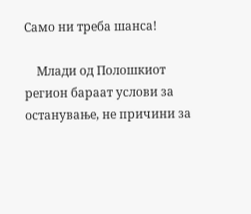Само ни треба шанса!

    Млади од Полошкиот регион бараат услови за останување, не причини за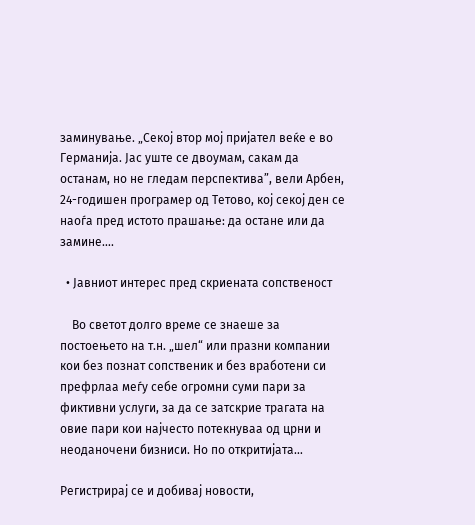заминување. „Секој втор мој пријател веќе е во Германија. Јас уште се двоумам, сакам да останам, но не гледам перспектива”, вели Арбен, 24-годишен програмер од Тетово, кој секој ден се наоѓа пред истото прашање: да остане или да замине….

  • Јавниот интерес пред скриената сопственост

    Во светот долго време се знаеше за постоењето на т.н. „шел“ или празни компании кои без познат сопственик и без вработени си префрлаа меѓу себе огромни суми пари за фиктивни услуги, за да се затскрие трагата на овие пари кои најчесто потекнуваа од црни и неоданочени бизниси. Но по откритијата…

Регистрирај се и добивај новости,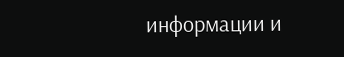информации и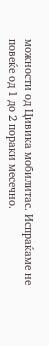можности од Цивика мобилитас. Испраќаме не повеќе од 1 до 2 пораки месечно.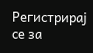Регистрирај се за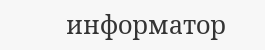информатор